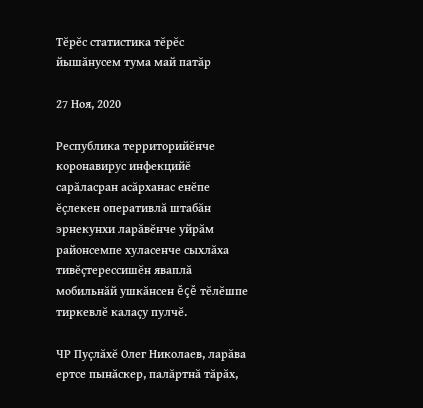Тĕрĕс статистика тĕрĕс йышăнусем тума май патăр

27 Ноя, 2020

Республика территорийĕнче коронавирус инфекцийĕ сарăласран асăрханас енĕпе ĕçлекен оперативлă штабăн эрнекунхи ларăвĕнче уйрăм районсемпе хуласенче сыхлăха тивĕçтерессишĕн яваплă мобильнăй ушкăнсен ĕçĕ тĕлĕшпе тиркевлĕ калаçу пулчĕ.

ЧР Пуçлăхĕ Олег Николаев, ларăва ертсе пынăскер, палăртнă тăрăх,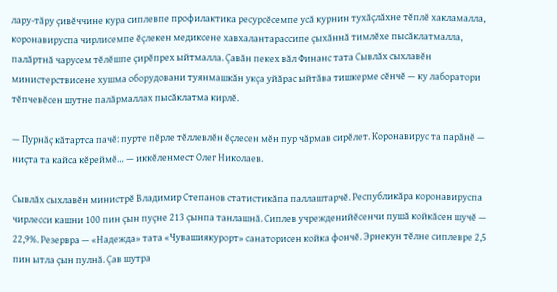лару-тăру çивĕччине кура сиплевпе профилактика ресурсĕсемпе усă курнин тухăçлăхне тĕплĕ хакламалла, коронавируспа чирлисемпе ĕçлекен медиксене хавхалантарассипе çыхăннă тимлĕхе пысăклатмалла, палăртнă чарусем тĕлĕшпе çирĕпрех ыйтмалла. Çавăн пекех вăл Финанс тата Сывлăх сыхлавĕн министерствисене хушма оборудовани туянмашкăн укçа уйăрас ыйтăва тишкерме сĕнчĕ — ку лаборатори тĕпчевĕсен шутне палăрмаллах пысăклатма кирлĕ.

— Пурнăç кăтартса пачĕ: пурте пĕрле тĕллевлĕн ĕçлесен мĕн пур чăрмав сирĕлет. Коронавирус та парăнĕ — ниçта та кайса кĕреймĕ… — иккĕленмест Олег Николаев.

Сывлăх сыхлавĕн министрĕ Владимир Степанов статистикăпа паллаштарчĕ. Республикăра коронавируспа чирлесси кашни 100 пин çын пуçне 213 çынпа танлашнă. Сиплев учрежденийĕсенчи пушă койкăсен шучĕ — 22,9%. Резервра — «Надежда» тата «Чувашиякурорт» санаторисен койка фончĕ. Эрнекун тĕлне сиплевре 2,5 пин ытла çын пулнă. Çав шутра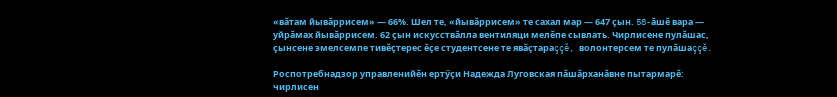«вăтам йывăррисем» — 66%. Шел те, «йывăррисем» те сахал мар — 647 çын. 58-ăшĕ вара — уйрăмах йывăррисем. 62 çын искусствăлла вентиляци мелĕпе сывлать. Чирлисене пулăшас, çынсене эмелсемпе тивĕçтерес ĕçе студентсене те явăçтараççĕ, волонтерсем те пулăшаççĕ.

Роспотребнадзор управленийĕн ертӳçи Надежда Луговская пăшăрханăвне пытармарĕ: чирлисен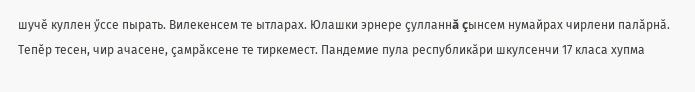шучĕ куллен ӳссе пырать. Вилекенсем те ытларах. Юлашки эрнере çулланнă çынсем нумайрах чирлени палăрнă. Тепĕр тесен, чир ачасене, çамрăксене те тиркемест. Пандемие пула республикăри шкулсенчи 17 класа хупма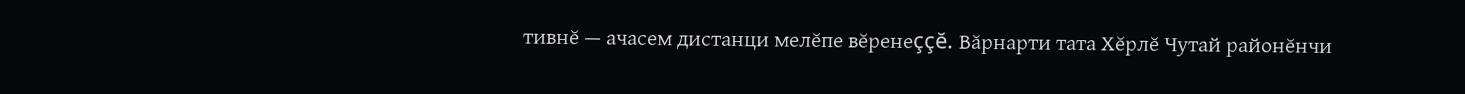тивнĕ — ачасем дистанци мелĕпе вĕренеççĕ. Вăрнарти тата Хĕрлĕ Чутай районĕнчи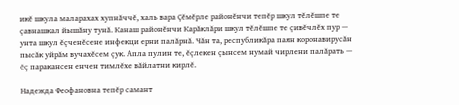икĕ шкула маларахах хупнăччĕ, халь вара Çĕмĕрле районĕнчи тепĕр шкул тĕлĕшпе те çавнашкал йышăну тунă. Канаш районĕнчи Карăклăри шкул тĕлĕшпе те çивĕчлĕх пур — унта шкул ĕçченĕсене инфекци ерни палăрнă. Чăн та, республикăра паян коронавирусăн пысăк уйрăм вучахĕсем çук. Апла пулин те, ĕçлекен çынсем нумай чирлени палăрать — ĕç паракансен енчен тимлĕхе вăйлатни кирлĕ.

Надежда Феофановна тепĕр самант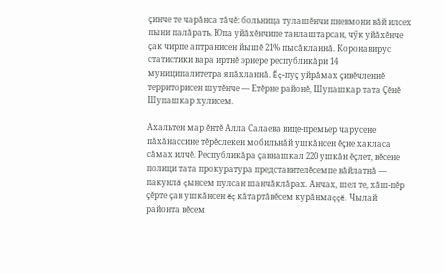çинче те чарăнса тăчĕ: больница тулашĕнчи пневмони вăй илсех пыни палăрать. Юпа уйăхĕнчипе танлаштарсан, чӳк уйăхĕнче çак чирпе аптранисен йышĕ 21% пысăкланнă. Коронавирус статистики вара иртнĕ эрнере республикăри 14 муниципалитетра япăхланнă. Ĕç-пуç уйрăмах çивĕчленнĕ территорисен шутĕнче — Етĕрне районĕ, Шупашкар тата Çĕнĕ Шупашкар хулисем.

Ахальтен мар ĕнтĕ Алла Салаева вице-премьер чарусене пăхăнассине тĕрĕслекен мобильнăй ушкăнсен ĕçне хакласа сăмах илчĕ. Республикăра çавнашкал 220 ушкăн ĕçлет, вĕсене полици тата прокуратура представителĕсемпе вăйлатнă — пакунлă çынсем пулсан шанчăклăрах. Анчах, шел те, хăш-пĕр çĕрте çав ушкăнсен ĕç кăтартăвĕсем курăнмаççĕ. Чылай районта вĕсем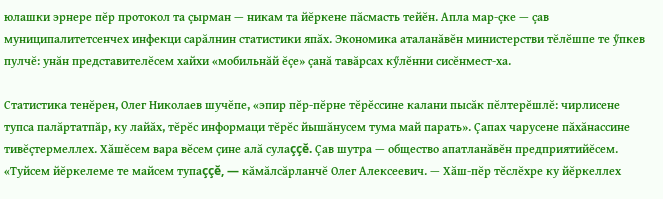юлашки эрнере пĕр протокол та çырман — никам та йĕркене пăсмасть тейĕн. Апла мар-çке — çав муниципалитетсенчех инфекци сарăлнин статистики япăх. Экономика аталанăвĕн министерстви тĕлĕшпе те ӳпкев пулчĕ: унăн представителĕсем хайхи «мобильнăй ĕçе» çанă тавăрсах кӳлĕнни сисĕнмест-ха.

Статистика тенĕрен, Олег Николаев шучĕпе, «эпир пĕр-пĕрне тĕрĕссине калани пысăк пĕлтерĕшлĕ: чирлисене тупса палăртатпăр, ку лайăх, тĕрĕс информаци тĕрĕс йышăнусем тума май парать». Çапах чарусене пăхăнассине тивĕçтермеллех. Хăшĕсем вара вĕсем çине алă сулаççĕ. Çав шутра — общество апатланăвĕн предприятийĕсем. «Туйсем йĕркелеме те майсем тупаççĕ, — кăмăлсăрланчĕ Олег Алексеевич. — Хăш-пĕр тĕслĕхре ку йĕркеллех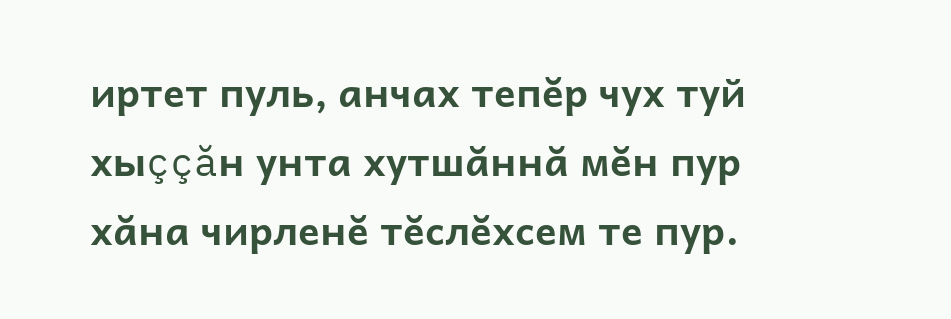иртет пуль, анчах тепĕр чух туй хыççăн унта хутшăннă мĕн пур хăна чирленĕ тĕслĕхсем те пур.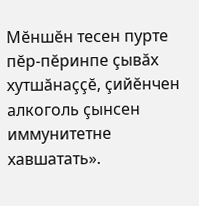Мĕншĕн тесен пурте пĕр-пĕринпе çывăх хутшăнаççĕ, çийĕнчен алкоголь çынсен иммунитетне хавшатать».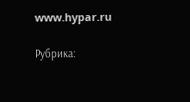www.hypar.ru

Рубрика: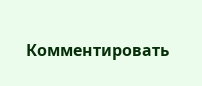Комментировать